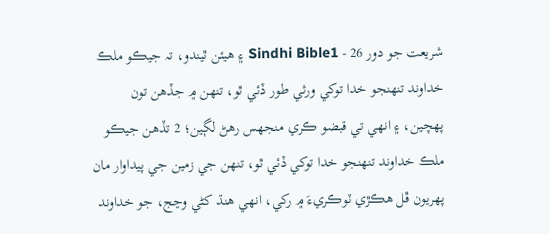شريعت جو دور 26 - Sindhi Bible1 ۽ هيئن ٿيندو، تہ جيڪو ملڪ خداوند تنهنجو خدا توکي ورثي طور ڏئي ٿو، تنهن ۾ جڏهن تون پهچين، ۽ انهي تي قبضو ڪري منجهس رهڻ لڳين؛ 2 تڏهن جيڪو ملڪ خداوند تنهنجو خدا توکي ڏئي ٿو، تنهن جي زمين جي پيداوار مان پهريون ڦل هڪڙي ٽوڪريءَ ۾ رکي، انهي هنڌ کڻي وڃج، جو خداوند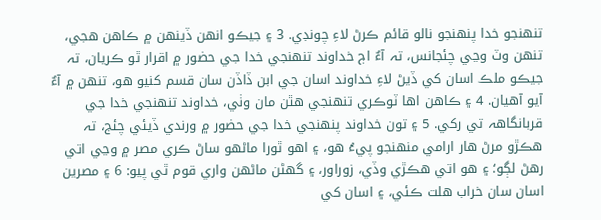تنهنجو خدا پنهنجو نالو قائم ڪرڻ لاءِ چونڊي. 3 ۽ جيڪو انهن ڏينهن ۾ ڪاهن هجي، تنهن وٽ وڃي چئجانس، تہ آءٌ اڄ خداوند تنهنجي خدا جي حضور ۾ اقرار ٿو ڪريان، تہ جيڪو ملڪ اسان کي ڏيڻ لاءِ خداوند اسان جي ابن ڏاڏن سان قسم کنيو هو، تنهن ۾ آءٌ آيو آهيان. 4 ۽ ڪاهن اها ٽوڪري تنهنجي هٿن مان وٺي، خداوند تنهنجي خدا جي قربانگاهہ تي رکي. 5 ۽ تون خداوند پنهنجي خدا جي حضور ۾ ورندي ڏيئي چئج، تہ هڪڙو مرڻ هار ارامي منهنجو پيءُ هو، ۽ اهو ٿورا ماڻهو ساڻ ڪري مصر ۾ وڃي اتي رهڻ لڳو؛ ۽ هو اتي هڪڙي وڏي، زوراور، ۽ گهڻن ماڻهن واري قوم ٿي پيو: 6 ۽ مصرين اسان سان خراب هلت ڪئي، ۽ اسان کي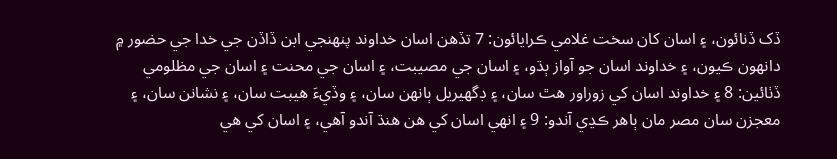ڏک ڏنائون، ۽ اسان کان سخت غلامي ڪرايائون: 7 تڏهن اسان خداوند پنهنجي ابن ڏاڏن جي خدا جي حضور ۾ دانهون ڪيون، ۽ خداوند اسان جو آواز ٻڌو، ۽ اسان جي مصيبت، ۽ اسان جي محنت ۽ اسان جي مظلومي ڏٺائين: 8 ۽ خداوند اسان کي زوراور هٿ سان، ۽ ڊگهيريل ٻانهن سان، ۽ وڏيءَ هيبت سان، ۽ نشانن سان، ۽ معجزن سان مصر مان ٻاهر ڪڍي آندو: 9 ۽ انهي اسان کي هن هنڌ آندو آهي، ۽ اسان کي هي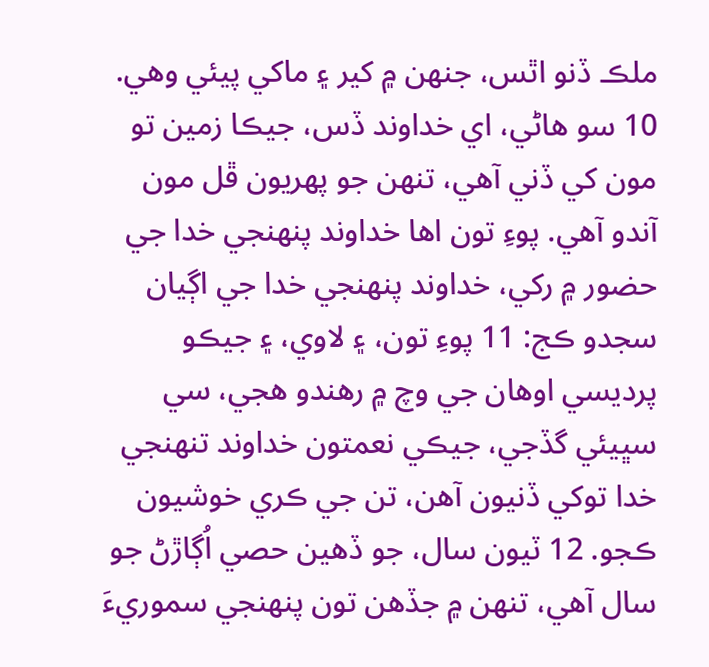ملڪ ڏنو اٿس، جنهن ۾ کير ۽ ماکي پيئي وهي. 10 سو هاڻي، اي خداوند ڏس، جيڪا زمين تو مون کي ڏني آهي، تنهن جو پهريون ڦل مون آندو آهي. پوءِ تون اها خداوند پنهنجي خدا جي حضور ۾ رکي، خداوند پنهنجي خدا جي اڳيان سجدو ڪج: 11 پوءِ تون، ۽ لاوي، ۽ جيڪو پرديسي اوهان جي وچ ۾ رهندو هجي، سي سڀيئي گڏجي، جيڪي نعمتون خداوند تنهنجي خدا توکي ڏنيون آهن، تن جي ڪري خوشيون ڪجو. 12 ٽيون سال، جو ڏهين حصي اُڳاڙڻ جو سال آهي، تنهن ۾ جڏهن تون پنهنجي سموريءَ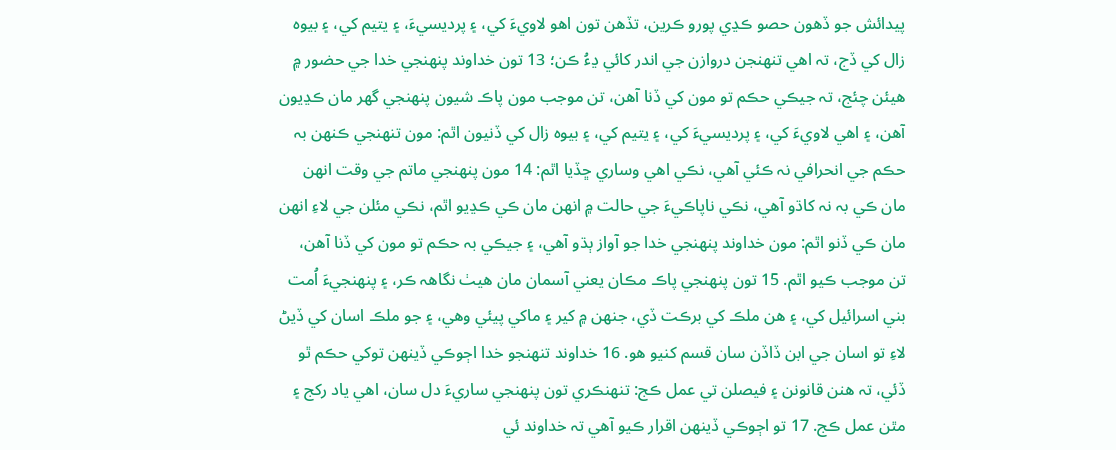پيدائش جو ڏهون حصو ڪڍي پورو ڪرين، تڏهن تون اهو لاويءَ کي، ۽ پرديسيءَ، ۽ يتيم کي، ۽ بيوہ زال کي ڏج، تہ اهي تنهنجن دروازن جي اندر کائي ڍءُ ڪن؛ 13 تون خداوند پنهنجي خدا جي حضور ۾ هيئن چئج، تہ جيڪي حڪم تو مون کي ڏنا آهن، تن موجب مون پاڪ شيون پنهنجي گهر مان ڪڍيون آهن، ۽ اهي لاويءَ کي، ۽ پرديسيءَ کي، ۽ يتيم کي، ۽ بيوہ زال کي ڏنيون اٿم: مون تنهنجي ڪنهن بہ حڪم جي انحرافي نہ ڪئي آهي، نڪي اهي وساري ڇڏيا اٿم: 14 مون پنهنجي ماتم جي وقت انهن مان ڪي بہ نہ کاڌو آهي، نڪي ناپاڪيءَ جي حالت ۾ انهن مان ڪي ڪڍيو اٿم، نڪي مئلن جي لاءِ انهن مان ڪي ڏنو اٿم: مون خداوند پنهنجي خدا جو آواز ٻڌو آهي، ۽ جيڪي بہ حڪم تو مون کي ڏنا آهن، تن موجب ڪيو اٿم. 15 تون پنهنجي پاڪ مڪان يعني آسمان مان هيٺ نگاهہ ڪر، ۽ پنهنجيءَ اُمت بني اسرائيل کي، ۽ هن ملڪ کي برڪت ڏي، جنهن ۾ کير ۽ ماکي پيئي وهي، ۽ جو ملڪ اسان کي ڏيڻ لاءِ تو اسان جي ابن ڏاڏن سان قسم کنيو هو. 16 خداوند تنهنجو خدا اڄوڪي ڏينهن توکي حڪم ٿو ڏئي، تہ هنن قانونن ۽ فيصلن تي عمل ڪج: تنهنڪري تون پنهنجي ساريءَ دل سان، اهي ياد رکج ۽ مٿن عمل ڪج. 17 تو اڄوڪي ڏينهن اقرار ڪيو آهي تہ خداوند ئي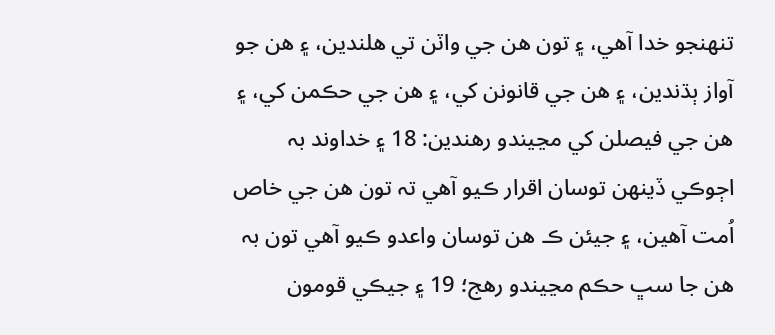تنهنجو خدا آهي، ۽ تون هن جي واٽن تي هلندين، ۽ هن جو آواز ٻڌندين، ۽ هن جي قانونن کي، ۽ هن جي حڪمن کي، ۽ هن جي فيصلن کي مڃيندو رهندين: 18 ۽ خداوند بہ اڄوڪي ڏينهن توسان اقرار ڪيو آهي تہ تون هن جي خاص اُمت آهين، ۽ جيئن ڪ هن توسان واعدو ڪيو آهي تون بہ هن جا سڀ حڪم مڃيندو رهج؛ 19 ۽ جيڪي قومون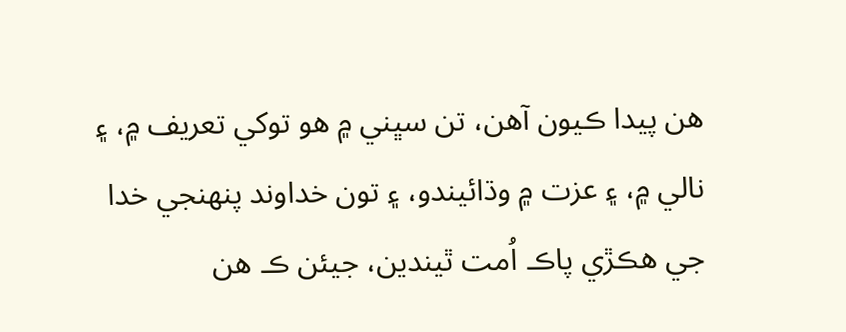هن پيدا ڪيون آهن، تن سڀني ۾ هو توکي تعريف ۾، ۽ نالي ۾، ۽ عزت ۾ وڌائيندو، ۽ تون خداوند پنهنجي خدا جي هڪڙي پاڪ اُمت ٿيندين، جيئن ڪ هن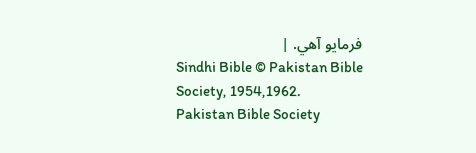فرمايو آهي. |
Sindhi Bible © Pakistan Bible Society, 1954,1962.
Pakistan Bible Society